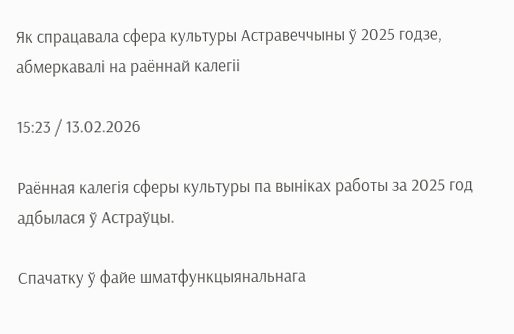Як спрацавала сфера культуры Астравеччыны ў 2025 годзе, абмеркавалі на раённай калегіі

15:23 / 13.02.2026

Раённая калегія сферы культуры па выніках работы за 2025 год адбылася ў Астраўцы.

Спачатку ў файе шматфункцыянальнага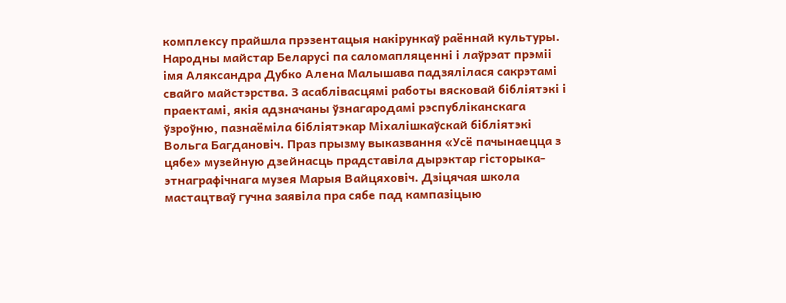комплексу прайшла прэзентацыя накірункаў раённай культуры. Народны майстар Беларусі па саломапляценні і лаўрэат прэміі імя Аляксандра Дубко Алена Малышава падзялілася сакрэтамі свайго майстэрства. З асаблівасцямі работы вясковай бібліятэкі і праектамі, якія адзначаны ўзнагародамі рэспубліканскага ўзроўню, пазнаёміла бібліятэкар Міхалішкаўскай бібліятэкі Вольга Багдановіч. Праз прызму выказвання «Усё пачынаецца з цябе» музейную дзейнасць прадставіла дырэктар гісторыка-этнаграфічнага музея Марыя Вайцяховіч. Дзіцячая школа мастацтваў гучна заявіла пра сябе пад кампазіцыю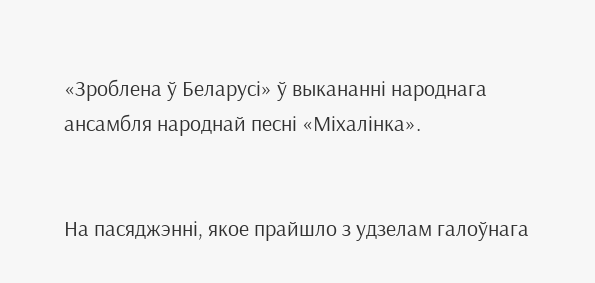«Зроблена ў Беларусі» ў выкананні народнага ансамбля народнай песні «Міхалінка».


На пасяджэнні, якое прайшло з удзелам галоўнага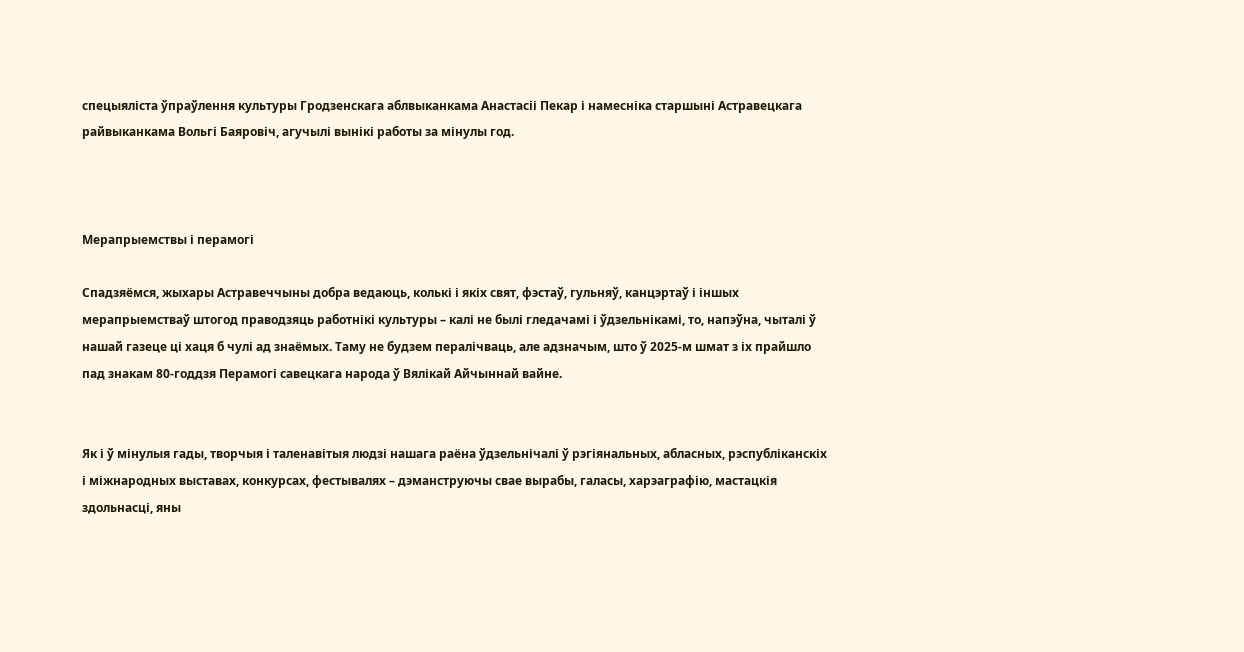спецыяліста ўпраўлення культуры Гродзенскага аблвыканкама Анастасіі Пекар і намесніка старшыні Астравецкага райвыканкама Вольгі Баяровіч, агучылі вынікі работы за мінулы год.



Мерапрыемствы і перамогі

Спадзяёмся, жыхары Астравеччыны добра ведаюць, колькі і якіх свят, фэстаў, гульняў, канцэртаў і іншых мерапрыемстваў штогод праводзяць работнікі культуры – калі не былі гледачамі і ўдзельнікамі, то, напэўна, чыталі ў нашай газеце ці хаця б чулі ад знаёмых. Таму не будзем пералічваць, але адзначым, што ў 2025-м шмат з іх прайшло пад знакам 80-годдзя Перамогі савецкага народа ў Вялікай Айчыннай вайне.


Як і ў мінулыя гады, творчыя і таленавітыя людзі нашага раёна ўдзельнічалі ў рэгіянальных, абласных, рэспубліканскіх і міжнародных выставах, конкурсах, фестывалях – дэманструючы свае вырабы, галасы, харэаграфію, мастацкія здольнасці, яны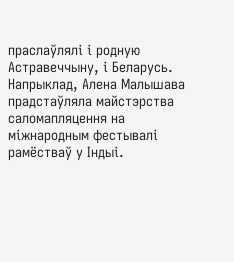праслаўлялі і родную Астравеччыну, і Беларусь. Напрыклад, Алена Малышава прадстаўляла майстэрства саломапляцення на міжнародным фестывалі рамёстваў у Індыі.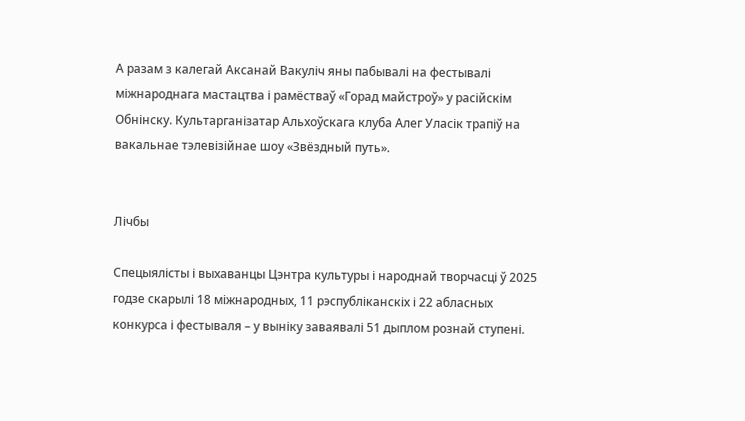А разам з калегай Аксанай Вакуліч яны пабывалі на фестывалі міжнароднага мастацтва і рамёстваў «Горад майстроў» у расійскім Обнінску. Культарганізатар Альхоўскага клуба Алег Уласік трапіў на вакальнае тэлевізійнае шоу «Звёздный путь».


Лічбы

Спецыялісты і выхаванцы Цэнтра культуры і народнай творчасці ў 2025 годзе скарылі 18 міжнародных, 11 рэспубліканскіх і 22 абласных конкурса і фестываля – у выніку заваявалі 51 дыплом рознай ступені.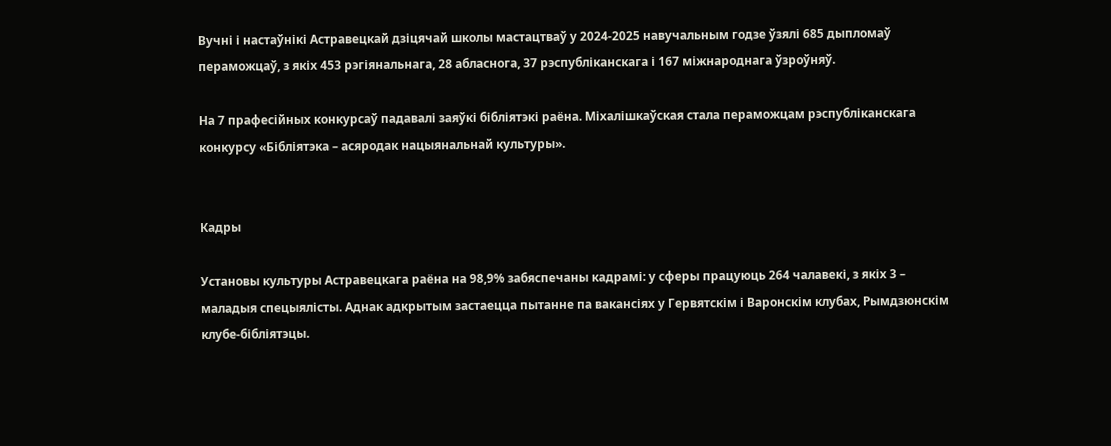Вучні і настаўнікі Астравецкай дзіцячай школы мастацтваў у 2024-2025 навучальным годзе ўзялі 685 дыпломаў пераможцаў, з якіх 453 рэгіянальнага, 28 абласнога, 37 рэспубліканскага і 167 міжнароднага ўзроўняў.

На 7 прафесійных конкурсаў падавалі заяўкі бібліятэкі раёна. Міхалішкаўская стала пераможцам рэспубліканскага конкурсу «Бібліятэка – асяродак нацыянальнай культуры».


Кадры

Установы культуры Астравецкага раёна на 98,9% забяспечаны кадрамі: у сферы працуюць 264 чалавекі, з якіх 3 – маладыя спецыялісты. Аднак адкрытым застаецца пытанне па вакансіях у Гервятскім і Варонскім клубах, Рымдзюнскім клубе-бібліятэцы.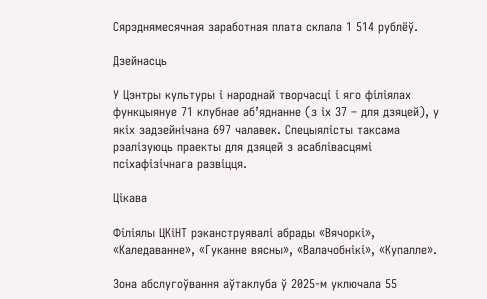Сярэднямесячная заработная плата склала 1 514 рублёў.

Дзейнасць

У Цэнтры культуры і народнай творчасці і яго філіялах функцыянуе 71 клубнае аб’яднанне (з іх 37 – для дзяцей), у якіх задзейнічана 697 чалавек. Спецыялісты таксама рэалізуюць праекты для дзяцей з асаблівасцямі псіхафізічнага развіцця.

Цікава

Філіялы ЦКіНТ рэканструявалі абрады «Вячоркі», «Каледаванне», «Гуканне вясны», «Валачобнікі», «Купалле».

Зона абслугоўвання аўтаклуба ў 2025-м уключала 55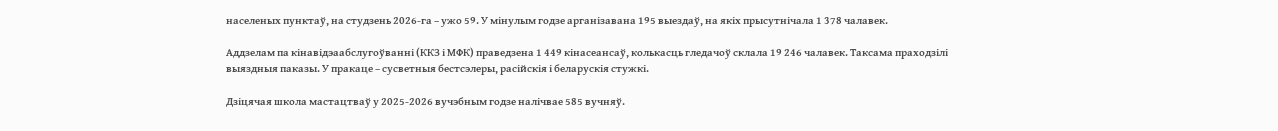населеных пунктаў, на студзень 2026-га – ужо 59. У мінулым годзе арганізавана 195 выездаў, на якіх прысутнічала 1 378 чалавек.

Аддзелам па кінавідэаабслугоўванні (ККЗ і МФК) праведзена 1 449 кінасеансаў, колькасць гледачоў склала 19 246 чалавек. Таксама праходзілі выяздныя паказы. У пракаце – сусветныя бестсэлеры, расійскія і беларускія стужкі.

Дзіцячая школа мастацтваў у 2025-2026 вучэбным годзе налічвае 585 вучняў.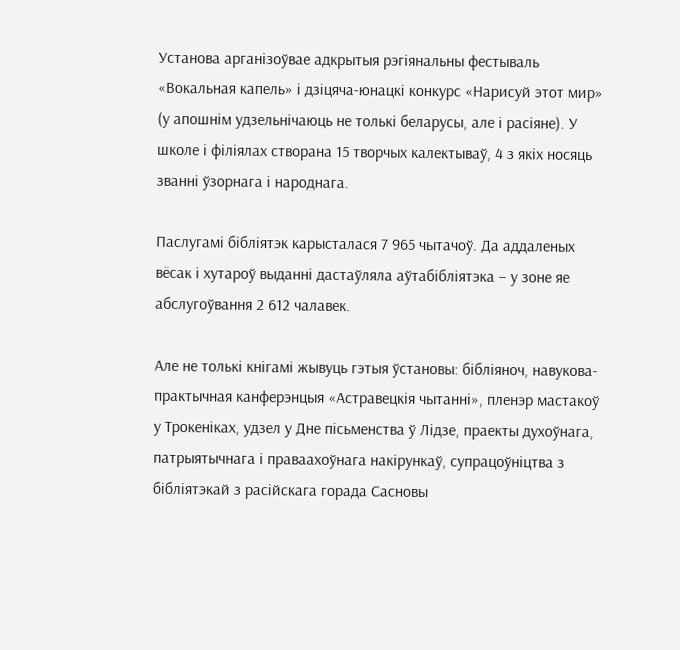Установа арганізоўвае адкрытыя рэгіянальны фестываль «Вокальная капель» і дзіцяча-юнацкі конкурс «Нарисуй этот мир» (у апошнім удзельнічаюць не толькі беларусы, але і расіяне). У школе і філіялах створана 15 творчых калектываў, 4 з якіх носяць званні ўзорнага і народнага.

Паслугамі бібліятэк карысталася 7 965 чытачоў. Да аддаленых вёсак і хутароў выданні дастаўляла аўтабібліятэка – у зоне яе абслугоўвання 2 612 чалавек.

Але не толькі кнігамі жывуць гэтыя ўстановы: бібліяноч, навукова-практычная канферэнцыя «Астравецкія чытанні», пленэр мастакоў у Трокеніках, удзел у Дне пісьменства ў Лідзе, праекты духоўнага, патрыятычнага і праваахоўнага накірункаў, супрацоўніцтва з бібліятэкай з расійскага горада Сасновы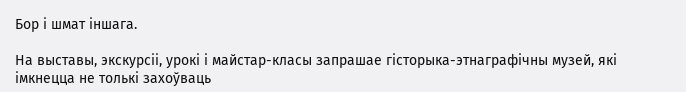Бор і шмат іншага.

На выставы, экскурсіі, урокі і майстар-класы запрашае гісторыка-этнаграфічны музей, які імкнецца не толькі захоўваць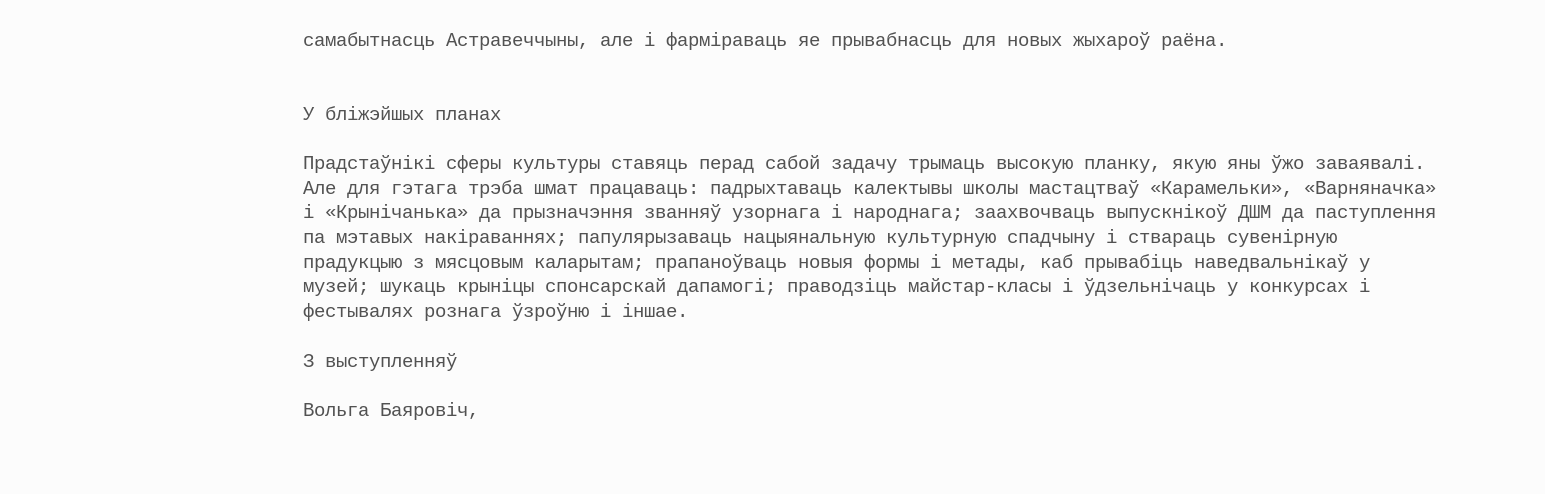самабытнасць Астравеччыны, але і фарміраваць яе прывабнасць для новых жыхароў раёна.


У бліжэйшых планах

Прадстаўнікі сферы культуры ставяць перад сабой задачу трымаць высокую планку, якую яны ўжо заваявалі. Але для гэтага трэба шмат працаваць: падрыхтаваць калектывы школы мастацтваў «Карамельки», «Варняначка» і «Крынічанька» да прызначэння званняў узорнага і народнага; заахвочваць выпускнікоў ДШМ да паступлення па мэтавых накіраваннях; папулярызаваць нацыянальную культурную спадчыну і ствараць сувенірную прадукцыю з мясцовым каларытам; прапаноўваць новыя формы і метады, каб прывабіць наведвальнікаў у музей; шукаць крыніцы спонсарскай дапамогі; праводзіць майстар-класы і ўдзельнічаць у конкурсах і фестывалях рознага ўзроўню і іншае.

З выступленняў

Вольга Баяровіч,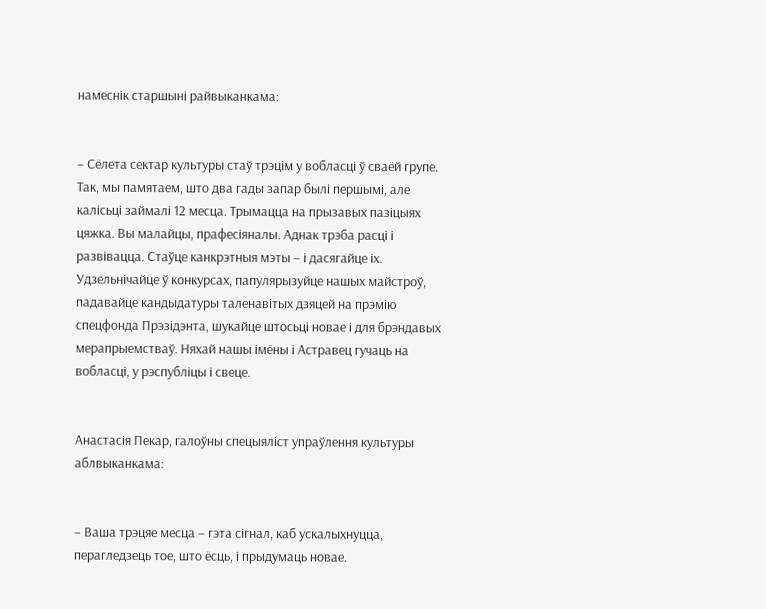намеснік старшыні райвыканкама:


– Сёлета сектар культуры стаў трэцім у вобласці ў сваёй групе. Так, мы памятаем, што два гады запар былі першымі, але калісьці займалі 12 месца. Трымацца на прызавых пазіцыях цяжка. Вы малайцы, прафесіяналы. Аднак трэба расці і развівацца. Стаўце канкрэтныя мэты – і дасягайце іх. Удзельнічайце ў конкурсах, папулярызуйце нашых майстроў, падавайце кандыдатуры таленавітых дзяцей на прэмію спецфонда Прэзідэнта, шукайце штосьці новае і для брэндавых мерапрыемстваў. Няхай нашы імёны і Астравец гучаць на вобласці, у рэспубліцы і свеце.


Анастасія Пекар, галоўны спецыяліст упраўлення культуры аблвыканкама:


– Ваша трэцяе месца – гэта сігнал, каб ускалыхнуцца, перагледзець тое, што ёсць, і прыдумаць новае.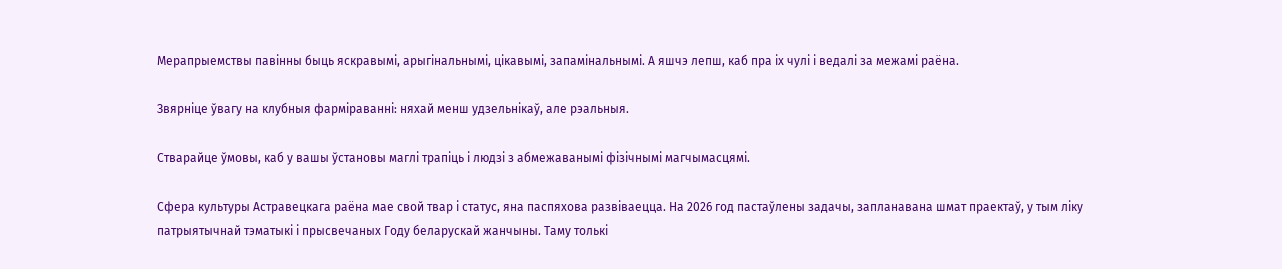Мерапрыемствы павінны быць яскравымі, арыгінальнымі, цікавымі, запамінальнымі. А яшчэ лепш, каб пра іх чулі і ведалі за межамі раёна.

Звярніце ўвагу на клубныя фарміраванні: няхай менш удзельнікаў, але рэальныя.

Стварайце ўмовы, каб у вашы ўстановы маглі трапіць і людзі з абмежаванымі фізічнымі магчымасцямі.

Сфера культуры Астравецкага раёна мае свой твар і статус, яна паспяхова развіваецца. На 2026 год пастаўлены задачы, запланавана шмат праектаў, у тым ліку патрыятычнай тэматыкі і прысвечаных Году беларускай жанчыны. Таму толькі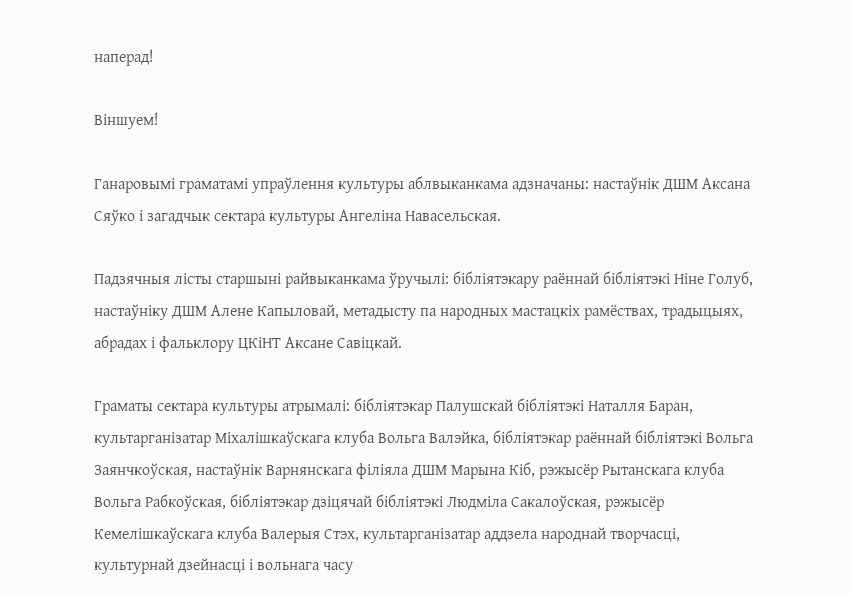наперад!

Віншуем!

Ганаровымі граматамі упраўлення культуры аблвыканкама адзначаны: настаўнік ДШМ Аксана Сяўко і загадчык сектара культуры Ангеліна Навасельская.

Падзячныя лісты старшыні райвыканкама ўручылі: бібліятэкару раённай бібліятэкі Ніне Голуб, настаўніку ДШМ Алене Капыловай, метадысту па народных мастацкіх рамёствах, традыцыях, абрадах і фальклору ЦКіНТ Аксане Савіцкай.

Граматы сектара культуры атрымалі: бібліятэкар Палушскай бібліятэкі Наталля Баран, культарганізатар Міхалішкаўскага клуба Вольга Валэйка, бібліятэкар раённай бібліятэкі Вольга Заянчкоўская, настаўнік Варнянскага філіяла ДШМ Марына Кіб, рэжысёр Рытанскага клуба Вольга Рабкоўская, бібліятэкар дзіцячай бібліятэкі Людміла Сакалоўская, рэжысёр Кемелішкаўскага клуба Валерыя Стэх, культарганізатар аддзела народнай творчасці, культурнай дзейнасці і вольнага часу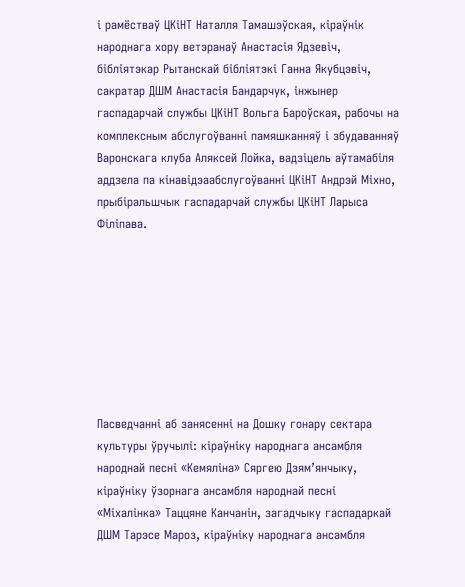і рамёстваў ЦКіНТ Наталля Тамашэўская, кіраўнік народнага хору ветэранаў Анастасія Ядзевіч, бібліятэкар Рытанскай бібліятэкі Ганна Якубцэвіч, сакратар ДШМ Анастасія Бандарчук, інжынер гаспадарчай службы ЦКіНТ Вольга Бароўская, рабочы на комплексным абслугоўванні памяшканняў і збудаванняў Варонскага клуба Аляксей Лойка, вадзіцель аўтамабіля аддзела па кінавідэаабслугоўванні ЦКіНТ Андрэй Міхно, прыбіральшчык гаспадарчай службы ЦКіНТ Ларыса Філіпава.








Пасведчанні аб занясенні на Дошку гонару сектара культуры ўручылі: кіраўніку народнага ансамбля народнай песні «Кемяліна» Сяргею Дзям’янчыку, кіраўніку ўзорнага ансамбля народнай песні «Міхалінка» Таццяне Канчанін, загадчыку гаспадаркай ДШМ Тарэсе Мароз, кіраўніку народнага ансамбля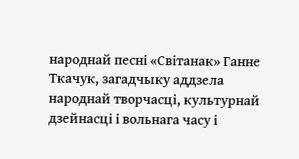народнай песні «Світанак» Ганне Ткачук, загадчыку аддзела народнай творчасці, культурнай дзейнасці і вольнага часу і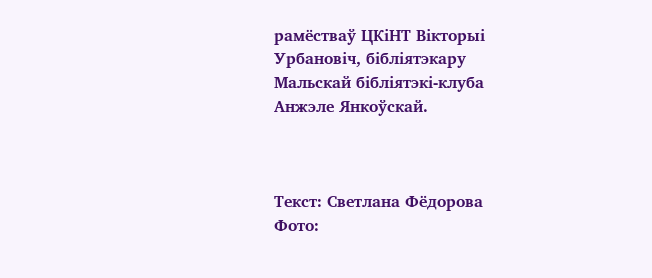рамёстваў ЦКіНТ Вікторыі Урбановіч, бібліятэкару Мальскай бібліятэкі-клуба Анжэле Янкоўскай.



Текст: Светлана Фёдорова
Фото: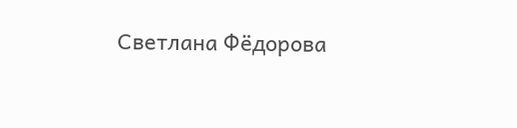Светлана Фёдорова